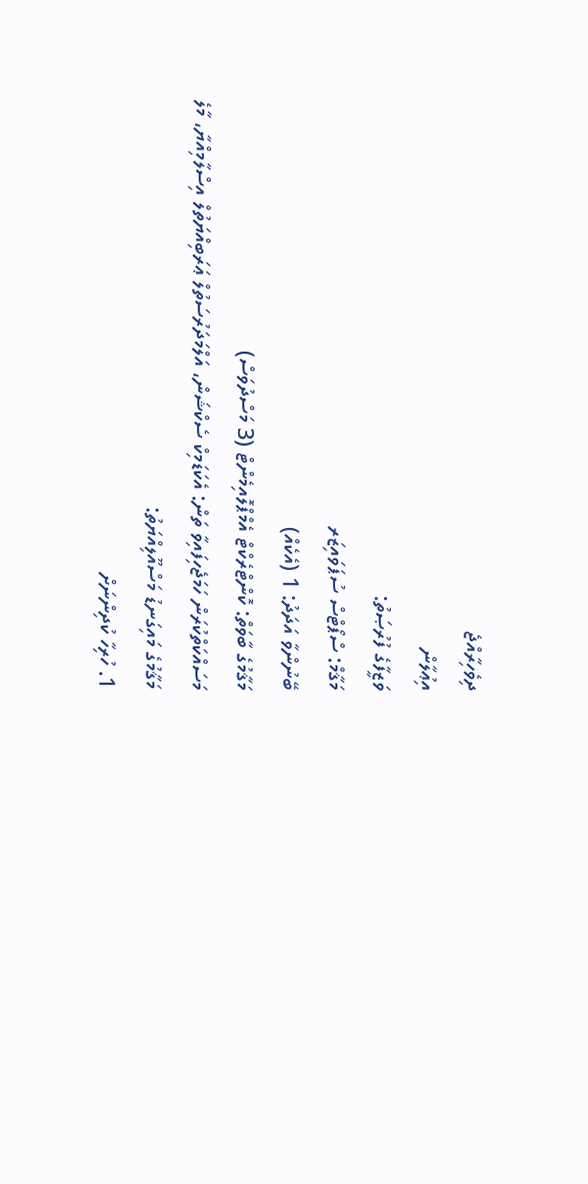ދިވެހިރާއްޖެ
އިޢުލާން
ވަޒީފާގެ ފުރުޞަތު:
މަޤާމް: ސްޕޯޓްސް ސުޕަވައިޒަރ
ބޭނުންވާ އަދަދު: 1 (އެކެއް)
މަޤާމުގެ ބާވަތް: ކޮންޓްރެކްޓް އެމްޕްލޮއިމެންޓް (3 މަސްދުވަސް)
މަސައްކަތްކުރަން ހަމަޖެހިފައިވާ ތަން: އެކަޑަމިކް ސެކްޝަން، އަލްމަދަރުސަތުލް ޢަރަބިއްޔަތުލް އިސްލާމިއްޔާ، މާލެ
މަޤާމުގެ މައިގަނޑު މަސްއޫލިއްޔަތު:
1. ހުރިހާ ކުދިންނަށް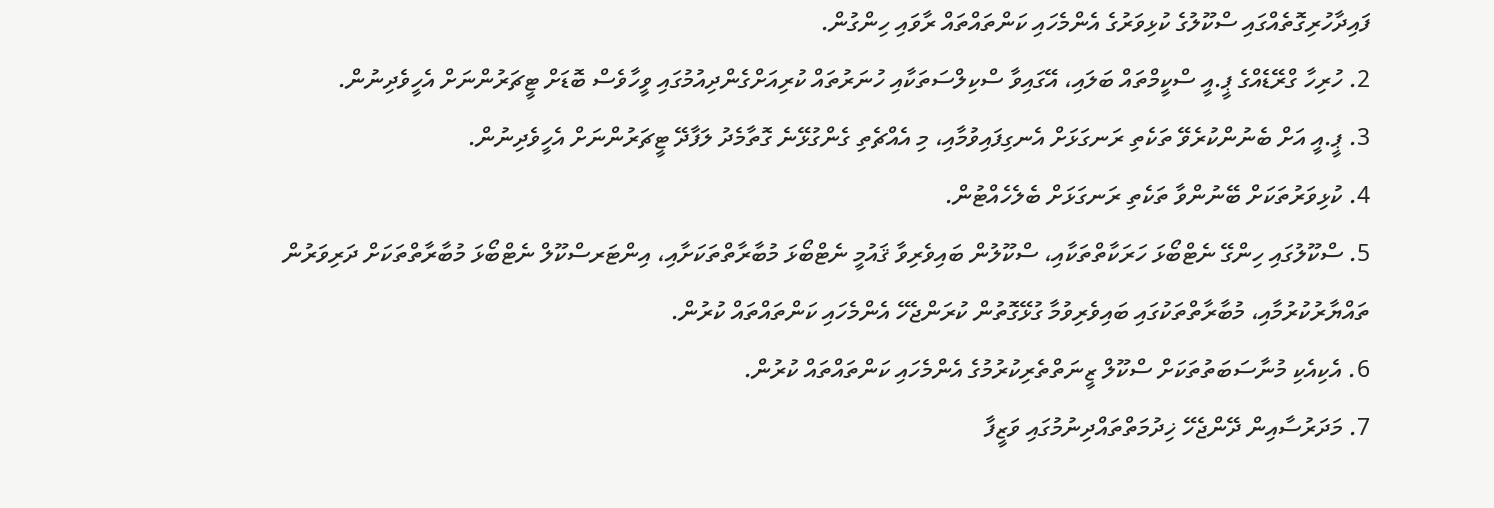ފައިދާހުރިގޮތެއްގައި ސްކޫލުގެ ކުޅިވަރުގެ އެންމެހައި ކަންތައްތައް ރާވައި ހިންގުން.
2. ހުރިހާ ގްރޭޑެއްގެ ޕީ.އީ ސްކީމްތައް ބަލައި، އޭގައިވާ ސްކިލްސަތަކާއި ހުނަރުތައް ކުރިއަށްގެންދިއުމުގައި ވީހާވެސް ބޮޑަށް ޓީޗަރުންނަށް އެހީވެދިނުން.
3. ޕީ.އީ އަށް ބެނުންކުރެވޭ ތަކެތި ރަނގަޅަށް އެނގިފައިވުމާއި، މި އެއްޗެތި ގެންގުޅޭނެ ގޮތާމެދު ލަފާދޭ ޓީޗަރުންނަށް އެހީވެދިނުން.
4. ކުޅިވަރުތަކަށް ބޭނުންވާ ތަކެތި ރަނގަޅަށް ބެލެހެއްޓުން.
5. ސްކޫލުގައި ހިންގޭ ނެޓްބޯޅަ ހަރަކާތްތަކާއި، ސްކޫލުން ބައިވެރިވާ ޤައުމީ ނެޓްބޯޅަ މުބާރާތްތަކަށާއި، އިންޓަރސްކޫލް ނެޓްބޯޅަ މުބާރާތްތަކަށް ދަރިވަރުން ތައްޔާރުކުރުމާއި، މުބާރާތްތަކުގައި ބައިވެރިވުމާ ގުޅޭގޮތުން ކުރަންޖެހޭ އެންމެހައި ކަންތައްތައް ކުރުން.
6. އެކިއެކި މުނާސަބަތުތަކަށް ސްކޫލް ޒީނަތްތެރިކުރުމުގެ އެންމެހައި ކަންތައްތައް ކުރުން.
7. މަދަރުސާއިން ދޭންޖެހޭ ޚިދުމަތްތައްދިނުމުގައި ވަޒީފާ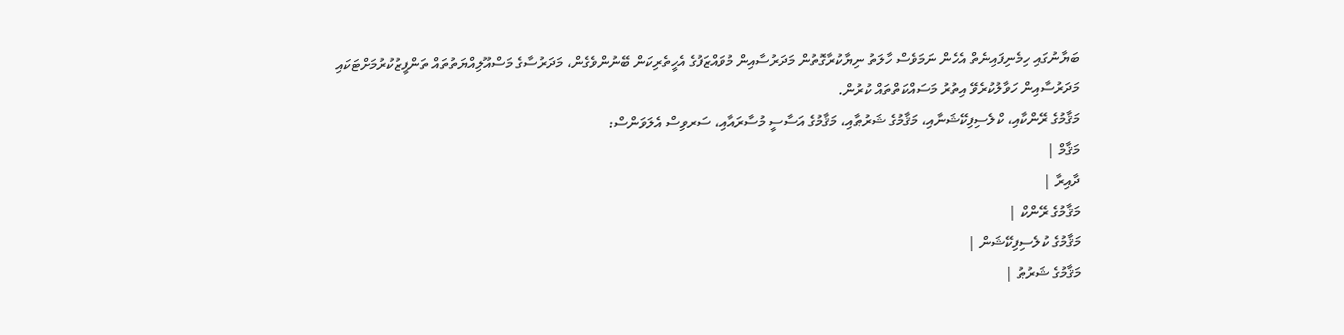ބަޔާނުގައި ހިމެނިފައިނެތް އެހެން ނަމަވެސް ހާލަތު ނިޔާކުރާގޮތުން މަދަރުސާއިން މުވައްޒަފުގެ އެހީތެރިކަން ބޭނުންވެގެން، މަދަރުސާގެ މަސްއޫލިއްޔަތުތައް ތަންފީޒުކުރުމަށްޓަކައި މަދަރުސާއިން ހަވާލުކުރެވޭ އިތުރު މަސައްކަތްތައް ކުރުން.
މަޤާމުގެ ރޭންކާއި، ކްލެސިފިކޭޝަނާއި، މަޤާމުގެ ޝަރުޠާއި، މަޤާމުގެ އަސާސީ މުސާރައާއި، ސަރވިސް އެލަވަންސް:
މަޤާމް |
ދާއިރާ |
މަޤާމުގެ ރޭންކް |
މަޤާމުގެ ކުލެސިފިކޭޝަން |
މަޤާމުގެ ޝަރުޠު |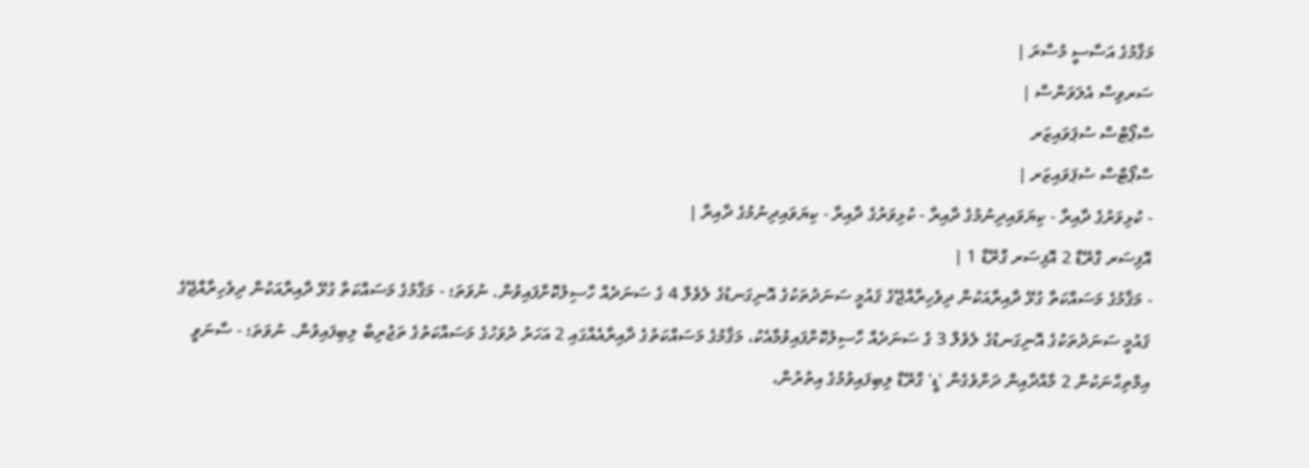މަޤާމުގެ އަސާސީ މުސާރަ |
ސަރވިސް އެލަވަންސް |
ސްޕޯޓްސް ސުޕަވައިޒަރ
ސްޕޯޓްސް ސުޕަވައިޒަރ |
- ކުޅިވަރުގެ ދާއިރާ - ކިޔަވައިދިނުމުގެ ދާއިރާ - ކުޅިވަރުގެ ދާއިރާ - ކިޔަވައިދިނުމުގެ ދާއިރާ |
އޮފިސަރ ގްރޭޑް 2 އޮފިސަރ ގްރޭޑް 1 |
- މަޤާމުގެ މަސައްކަތާ ގުޅޭ ދާއިރާއަކުން ދިވެހިރާއްޖޭގެ ޤައުމީ ސަނަދުތަކުގެ އޮނިގަނޑުގެ ލެވެލް 4 ގެ ސަނަދެއް ހާސިލުކޮށްފައިވުން. ނުވަތަ؛ - މަޤާމުގެ މަސައްކަތާ ގުޅޭ ދާއިރާއަކުން ދިވެހިރާއްޖޭގެ ޤައުމީ ސަނަދުތަކުގެ އޮނިގަނޑުގެ ލެވެލް 3 ގެ ސަނަދެއް ހާސިލުކޮށްފައިވުމާއެކު، މަޤާމުގެ މަސައްކަތުގެ ދާއިރާއެއްގައި 2 އަހަރު ދުވަހުގެ މަސައްކަތުގެ ތަޖުރިބާ ލިބިފައިވުން. ނުވަތަ؛ - ސާނަވީ އިމްތިޙާނަކުން 2 މާއްދާއިން ދަށްވެގެން 'ޑީ' ގްރޭޑް ލިބިފައިވުމުގެ އިތުރުން،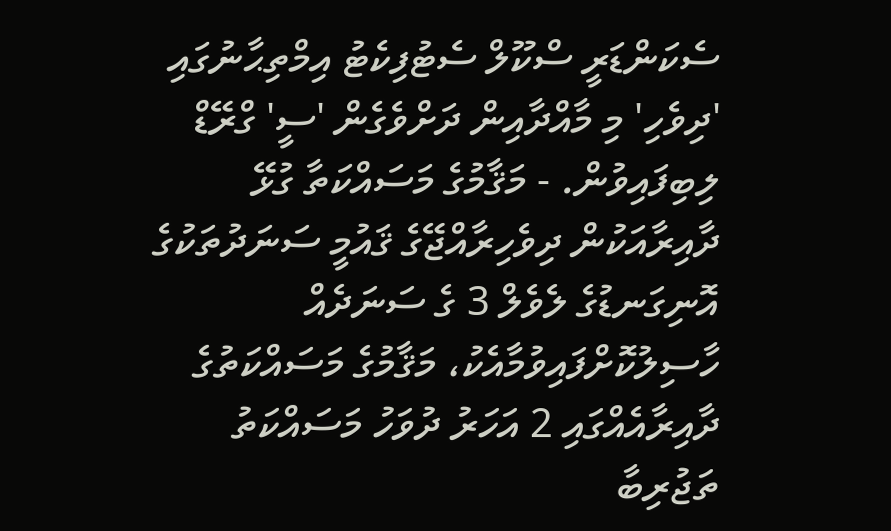ސެކަންޑަރީ ސްކޫލް ސެޓުފިކެޓު އިމްތިޙާނުގައި 'ދިވެހި' މި މާއްދާއިން ދަށްވެގެން 'ސީ' ގްރޭޑް ލިބިފައިވުން. - މަޤާމުގެ މަސައްކަތާ ގުޅޭ ދާއިރާއަކުން ދިވެހިރާއްޖޭގެ ޤައުމީ ސަނަދުތަކުގެ އޮނިގަނޑުގެ ލެވެލް 3 ގެ ސަނަދެއް ހާސިލުކޮށްފައިވުމާއެކު، މަޤާމުގެ މަސައްކަތުގެ ދާއިރާއެއްގައި 2 އަހަރު ދުވަހު މަސައްކަތު ތަޖުރިބާ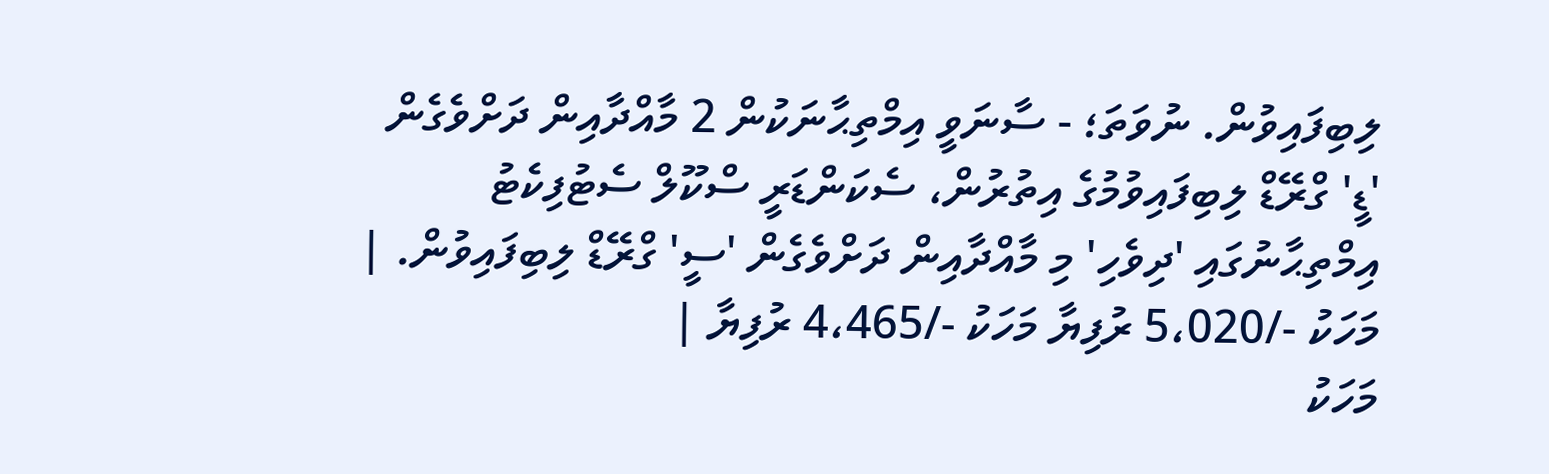ލިބިފައިވުން. ނުވަތަ؛ - ސާނަވީ އިމްތިޙާނަކުން 2 މާއްދާއިން ދަށްވެގެން 'ޑީ' ގްރޭޑް ލިބިފައިވުމުގެ އިތުރުން، ސެކަންޑަރީ ސްކޫލް ސެޓުފިކެޓު އިމްތިޙާނުގައި 'ދިވެހި' މި މާއްދާއިން ދަށްވެގެން 'ސީ' ގްރޭޑް ލިބިފައިވުން. |
މަހަކު -/5،020 ރުފިޔާ މަހަކު -/4،465 ރުފިޔާ |
މަހަކު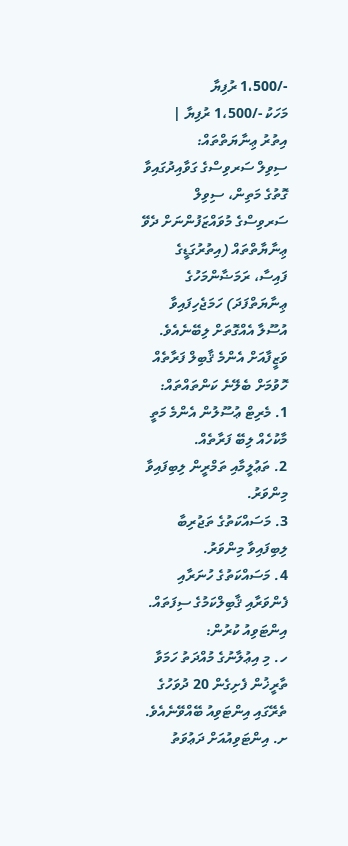-/1،500 ރުފިޔާ
މަހަކު -/1،500 ރުފިޔާ |
އިތުރު ޢިނާޔަތްތައް:
ސިވިލް ސަރވިސްގެ ގަވާއިދުގައިވާ ގޮތުގެ މަތިން، ސިވިލް ސަރވިސްގެ މުވައްޒަފުންނަށް ދެވޭ ޢިނާޔާތްތައް (އިތުރުގަޑީގެ ފައިސާ، ރަމަޟާންމަހުގެ ޢިނާޔަތްފަދަ) ހަމަޖެހިފައިވާ އުސޫލާ އެއްގޮތަށް ލިބޭނެއެވެ.
ވަޒީފާއަށް އެންމެ ޤާބިލް ފަރާތެއް ހޮވުމަށް ބެލޭނެ ކަންތައްތައް:
1. މެރިޓް ޢުސޫލުން އެންމެ މަތީ މާކުހެއް ލިބޭ ފަރާތެއް.
2. ތަޢުލީމާއި ތަމްރީން ލިބިފައިވާ މިންވަރު.
3. މަސައްކަތުގެ ތަޖުރިބާ ލިބިފައިވާ މިންވަރު.
4. މަސައްކަތުގެ ހުނަރާއި ފެންވަރާއި ޤާބިލްކަމުގެ ސިފަތައް.
އިންޓަވިއު ކުރުން:
ހ. މި އިޢުލާނުގެ މުއްދަތު ހަމަވާ ތާރީޚުން ފެށިގެން 20 ދުވަހުގެ ތެރޭގައި އިންޓަވިއު ބޭއްވޭނެއެވެ.
ށ. އިންޓަވިއުއަށް ދަޢުވަތު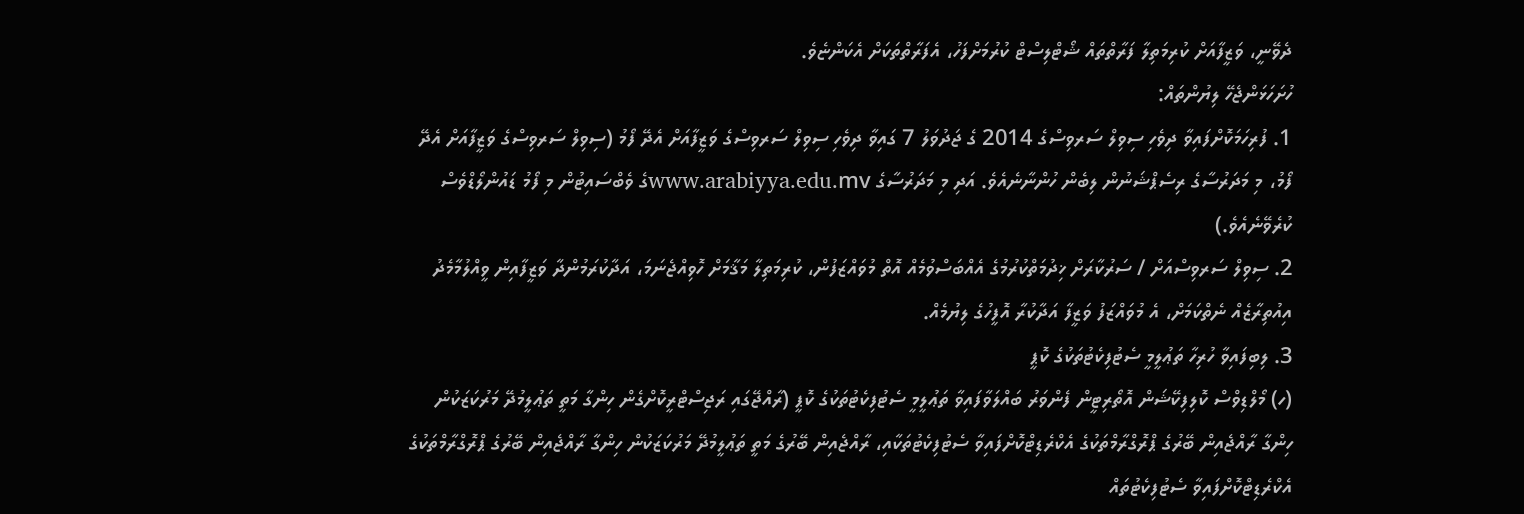ދެވޭނީ، ވަޒީފާއަށް ކުރިމަތިލާ ފަރާތްތައް ޝޯޓްލިސްޓް ކުރުމަށްފަހު، އެފަރާތްތަކަށް އެކަންޏެވެ.
ހުށަހަޅަންޖެހޭ ލިޔުންތައް:
1. ފުރިހަމަކޮށްފައިވާ ދިވެހި ސިވިލް ސަރވިސްގެ 2014 ގެ ޖަދުވަލު 7 ގައިވާ ދިވެހި ސިވިލް ސަރވިސްގެ ވަޒީފާއަށް އެދޭ ފޯމު (ސިވިލް ސަރވިސްގެ ވަޒީފާއަށް އެދޭ ފޯމު، މި މަދަރުސާގެ ރިސެޕްޝަނުން ލިބެން ހުންނާނެއެވެ. އަދި މި މަދަރުސާގެ www.arabiyya.edu.mvގެ ވެބްސައިޓުން މި ފޯމު ޑައުންލޯޑްވެސް ކުރެވޭނެއެވެ.)
2. ސިވިލް ސަރވިސްއަށް / ސަރުކާރަށް ޚިދުމަތްކުރުމުގެ އެއްބަސްވުމެއް އޮތް މުވައްޒަފުން، ކުރިމަތިލާ މަޤާމަށް ހޮވިއްޖެނަމަ، އަދާކުރަމުންދާ ވަޒީފާއިން ވީއްލުމާމެދު އިއުތިރާޒެއް ނެތްކަމަށް، އެ މުވައްޒަފު ވަޒީފާ އަދާކުރާ އޮފީހުގެ ލިޔުމެއް.
3. ލިބިފައިވާ ހުރިހާ ތަޢުލީމީ ސެޓުފިކެޓުތަކުގެ ކޮޕީ
(ހ) މޯލްޑިވްސް ކޮލިފިކޭޝަން އޮތޯރިޓީން ފެންވަރު ބައްލަވާފައިވާ ތަޢުލީމީ ސެޓުފިކެޓުތަކުގެ ކޮޕީ (ރާއްޖޭގައި ރަޖިސްޓްރީކޮށްގެން ހިންގާ މަތީ ތަޢުލީމުދޭ މަރުކަޒަކުން ހިންގާ ރާއްޖެއިން ބޭރުގެ ޕްރޮގްރާމްތަކުގެ އެކްރެޑިޓްކޮށްފައިވާ ސެޓުފިކެޓުތަކާއި، ރާއްޖެއިން ބޭރުގެ މަތީ ތަޢުލީމުދޭ މަރުކަޒަކުން ހިންގާ ރާއްޖެއިން ބޭރުގެ ޕްރޮގްރާމްތަކުގެ އެކްރެޑިޓްކޮށްފައިވާ ސެޓުފިކެޓުތައް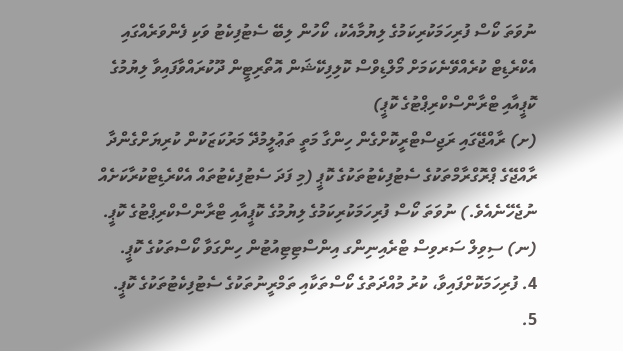ނުވަތަ ކޯސް ފުރިހަމަކުރިކަމުގެ ލިޔުމާއެކު، ކޯހުން ލިބޭ ސެޓުފިކެޓު ވަކި ފެންވަރެއްގައި އެކްރެޑިޓް ކުރެއްވޭނެކަމަށް މޯލްޑިވްސް ކޮލިފިކޭޝަން އޮތޯރިޓީން ދޫކުރައްވާފައިވާ ލިޔުމުގެ ކޮޕީއާއި ޓްރާންސްކްރިޕްޓުގެ ކޮޕީ)
(ށ) ރާއްޖޭގައި ރަޖިސްޓްރީކޮށްގެން ހިންގާ މަތީ ތަޢުލީމުދޭ މަރުކަޒަކުން ކުރިޔަށްގެންދާ ރާއްޖޭގެ ޕްރޮގްރާމްތަކުގެ ސެޓުފިކެޓުތަކުގެ ކޮޕީ (މި ފަދަ ސެޓުފިކެޓުތައް އެކްރެޑިޓްކުރާކަށެއް ނުޖެހޭނެއެވެ.) ނުވަތަ ކޯސް ފުރިހަމަކުރިކަމުގެ ލިޔުމުގެ ކޮޕީއާއި ޓްރާންސްކްރިޕްޓުގެ ކޮޕީ.
(ނ) ސިވިލް ސަރވިސް ޓްރެއިނިންގ އިންސްޓިޓިއުޓުން ހިންގަވާ ކޯސްތަކުގެ ކޮޕީ.
4. ފުރިހަމަކޮށްފައިވާ، ކުރު މުއްދަތުގެ ކޯސްތަކާއި ތަމްރީނުތަކުގެ ސެޓުފިކެޓުތަކުގެ ކޮޕީ.
5.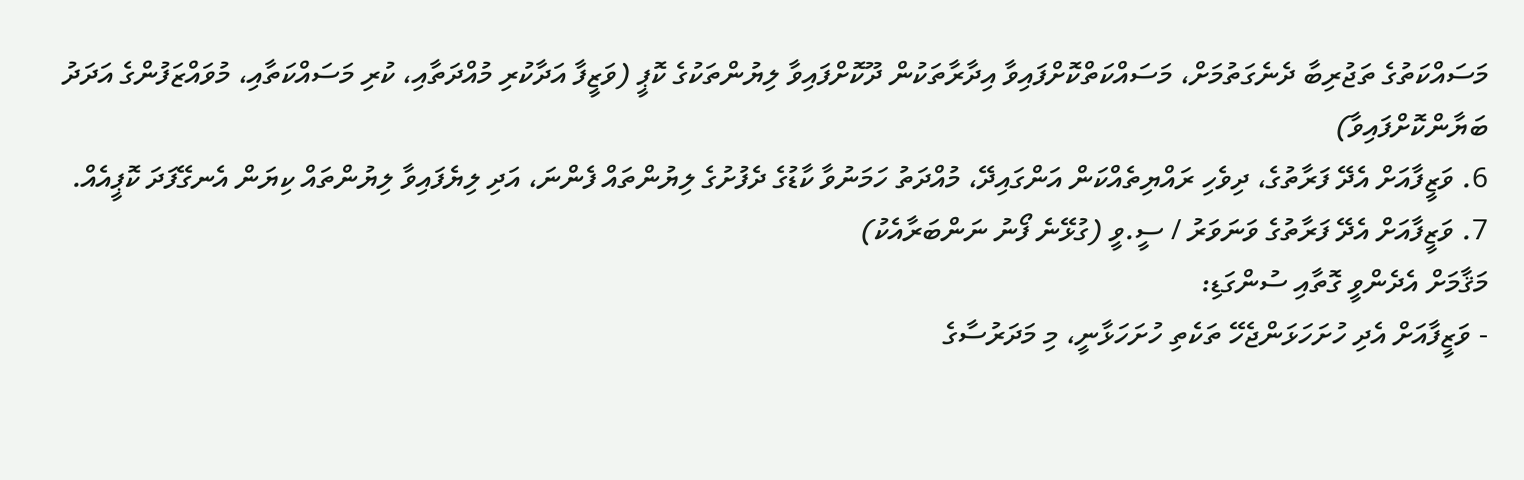މަސައްކަތުގެ ތަޖުރިބާ ދެނެގަތުމަށް، މަސައްކަތްކޮށްފައިވާ އިދާރާތަކުން ދޫކޮށްފައިވާ ލިޔުންތަކުގެ ކޮޕީ (ވަޒީފާ އަދާކުރި މުއްދަތާއި، ކުރި މަސައްކަތާއި، މުވައްޒަފުންގެ އަދަދު ބަޔާންކޮށްފައިވާ)
6. ވަޒީފާއަށް އެދޭ ފަރާތުގެ، ދިވެހި ރައްޔިތެއްކަން އަންގައިދޭ، މުއްދަތު ހަމަނުވާ ކާޑުގެ ދެފުށުގެ ލިޔުންތައް ފެންނަ، އަދި ލިޔެފައިވާ ލިޔުންތައް ކިޔަން އެނގޭފަދަ ކޮޕީއެއް.
7. ވަޒީފާއަށް އެދޭ ފަރާތުގެ ވަނަވަރު / ސީ.ވީ (ގުޅޭނެ ފޯނު ނަންބަރާއެކު)
މަޤާމަށް އެދެންވީ ގޮތާއި ސުންގަޑި:
- ވަޒީފާއަށް އެދި ހުށަހަޅަންޖެހޭ ތަކެތި ހުށަހަޅާނީ، މި މަދަރުސާގެ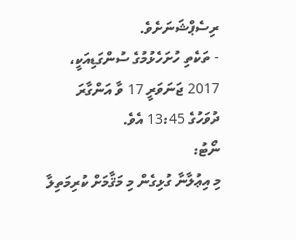ރިސެޕްޝަނަށެވެ.
- ތަކެތި ހުށަހެޅުމުގެ ސުންގަޑިއަކީ، 2017 ޖަނަވަރީ 17 ވާ އަންގާރަ ދުވަހުގެ 13:45 އެވެ.
ނޯޓު:
މި އިޢުލާނާ ގުޅިގެން މި މަޤާމަށް ކުރިމަތިލާ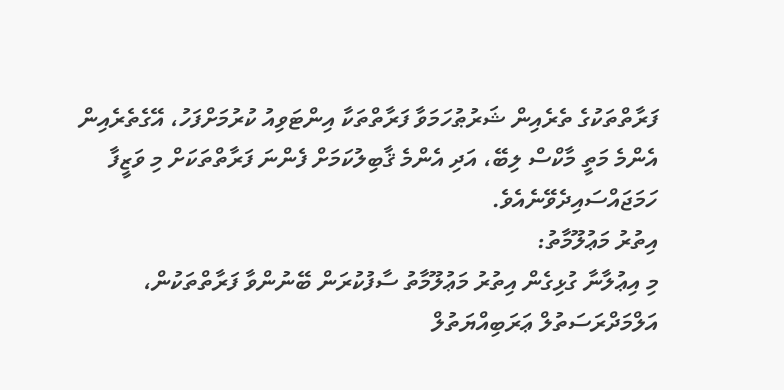ފަރާތްތަކުގެ ތެރެއިން ޝަރުޠުހަމަވާ ފަރާތްތަކާ އިންޓަވިއު ކުރުމަށްފަހު، އޭގެތެރެއިން އެންމެ މަތީ މާކްސް ލިބޭ، އަދި އެންމެ ޤާބިލުކަމަށް ފެންނަ ފަރާތްތަކަށް މި ވަޒީފާ ހަމަޖައްސައިދެވޭނެއެވެ.
އިތުރު މަޢުލޫމާތު:
މި އިޢުލާނާ ގުޅިގެން އިތުރު މަޢުލޫމާތު ސާފުކުރަން ބޭނުންވާ ފަރާތްތަކުން، އަލްމަދްރަސަތުލް ޢަރަބިއްޔަތުލް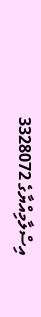އިސްލާމިއްޔާގެ 3328072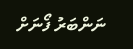ނަންބަރު ފޯނަށް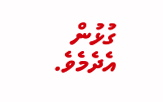ގުޅުން އެދެމެވެ.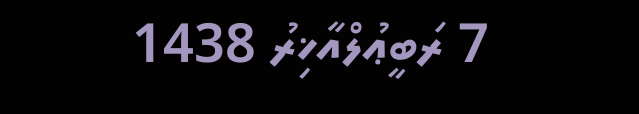7 ރަބީޢުލްއާޚިރު 1438